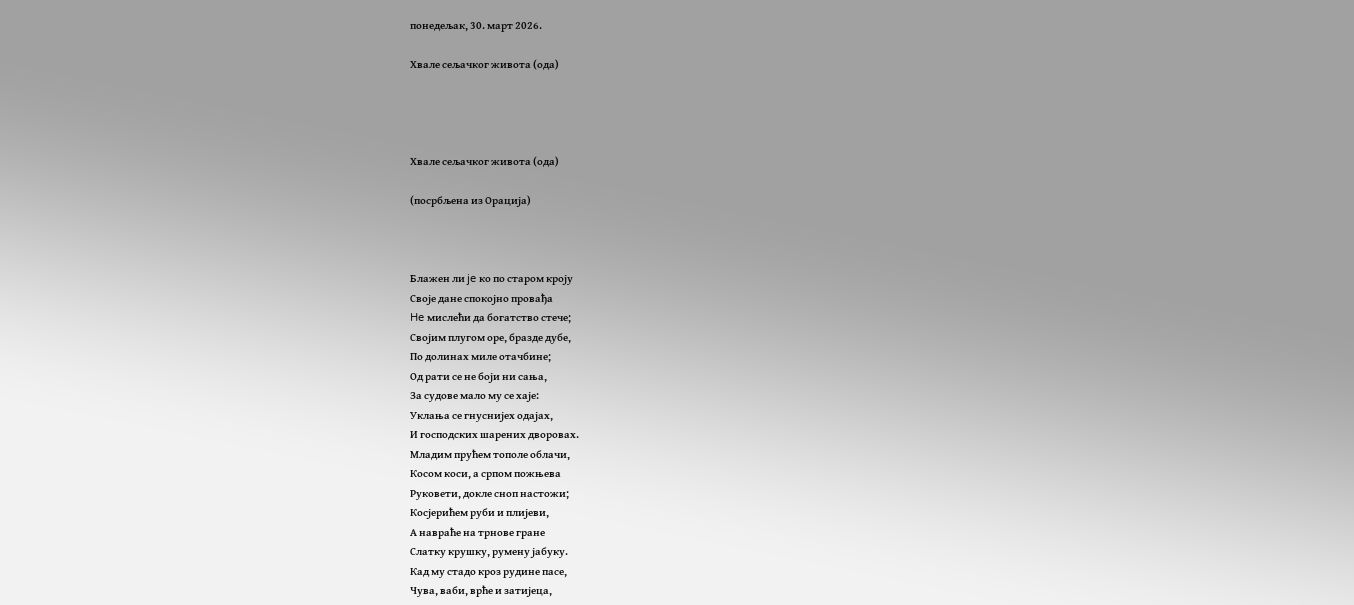понедељак, 30. март 2026.

Хвале сељачког живота (ода)




Хвале сељачког живота (ода)

(посрбљена из Орација)



Блажен ли je ко по старом кроју
Своје дане спокојно провађа
He мислећи да богатство стече;
Својим плугом оре, бразде дубе,
По долинах миле отачбине;
Од рати се не боји ни сања,
За судове мало му се хаје:
Уклања се гнуснијех одајах,
И господских шарених дворовах.
Младим прућем тополе облачи,
Косом коси, а српом пожњева
Руковети, докле сноп настожи;
Косјерићем руби и плијеви,
А навраће на трнове гране
Слатку крушку, румену јабуку.
Кад му стадо кроз рудине пасе,
Чува, ваби, врће и затијеца,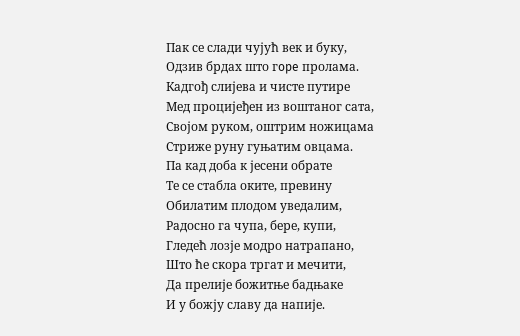Пак се слади чујућ век и буку,
Одзив брдах што гope пролама.
Кадгођ слијева и чисте путире
Мед процијеђен из воштаног сата,
Својом руком, оштрим ножицама
Стриже руну гуњатим овцама.
Па кад доба к јесени обрате
Те се стабла оките, превину
Обилатим плодом уведалим,
Радосно га чупа, бере, купи,
Гледећ лозје модро натрапано,
Што ће скора тргат и мечити,
Да прелије божитње бадњаке
И у божју славу да напије.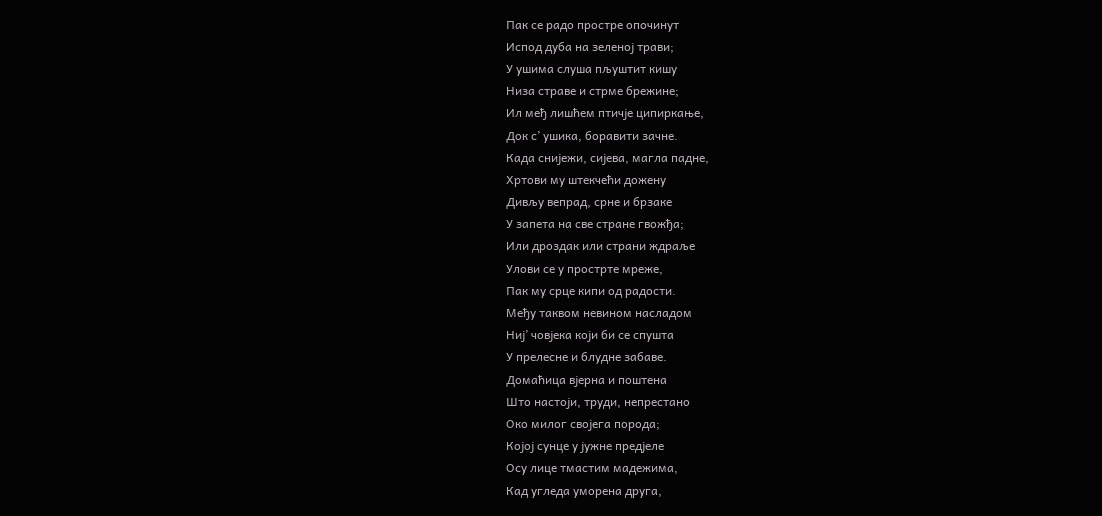Пак се радо простре опочинут
Испод дуба на зеленој трави;
У ушима слуша пљуштит кишу
Низа страве и стрме брежине;
Ил међ лишћем птичје ципиркање,
Док с’ ушика, боравити зачне.
Када снијежи, сијева, магла падне,
Хртови му штекчећи дожену
Дивљу вепрад, срне и брзаке
У запета на све стране гвожђа;
Или дроздак или страни ждраље
Улови се у прострте мреже,
Пак му срце кипи од радости.
Међу таквом невином насладом
Ниј’ човјека који би се спушта
У прелесне и блудне забаве.
Домаћица вјерна и поштена
Што настоји, труди, непрестано
Око милог својега порода;
Којој сунце у јужне предјеле
Осу лице тмастим мадежима,
Кад угледа уморена друга,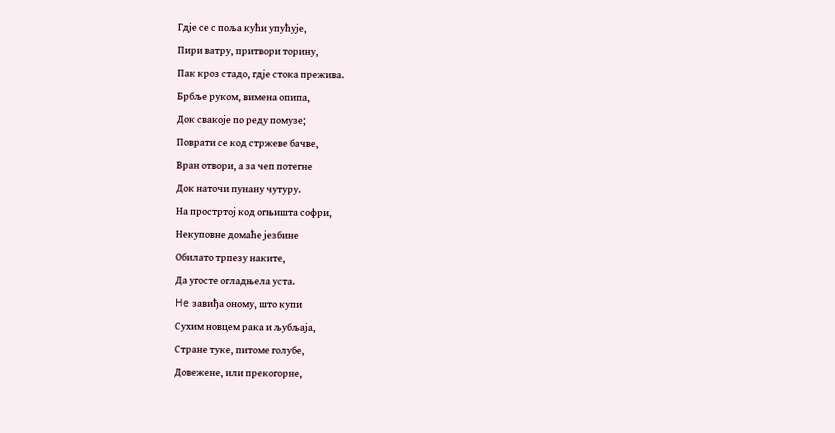Гдје се с поља кући упућује,
Пири ватру, притвори торину,
Пак кроз стадо, гдје стока прежива.
Брбље руком, вимена опипа,
Док свакоје по реду помузе;
Поврати се код стржеве бaчве,
Вран отвори, а за чеп потегне
Док наточи пунану чутуру.
На простртој код огњишта софри,
Некуповне домаће језбине
Обилато трпезу наките,
Да угосте огладњела уста.
He завиђа оному, што купи
Сухим новцем рака и љубљаја,
Стране туке, питоме голубе,
Довежене, или прекогорне,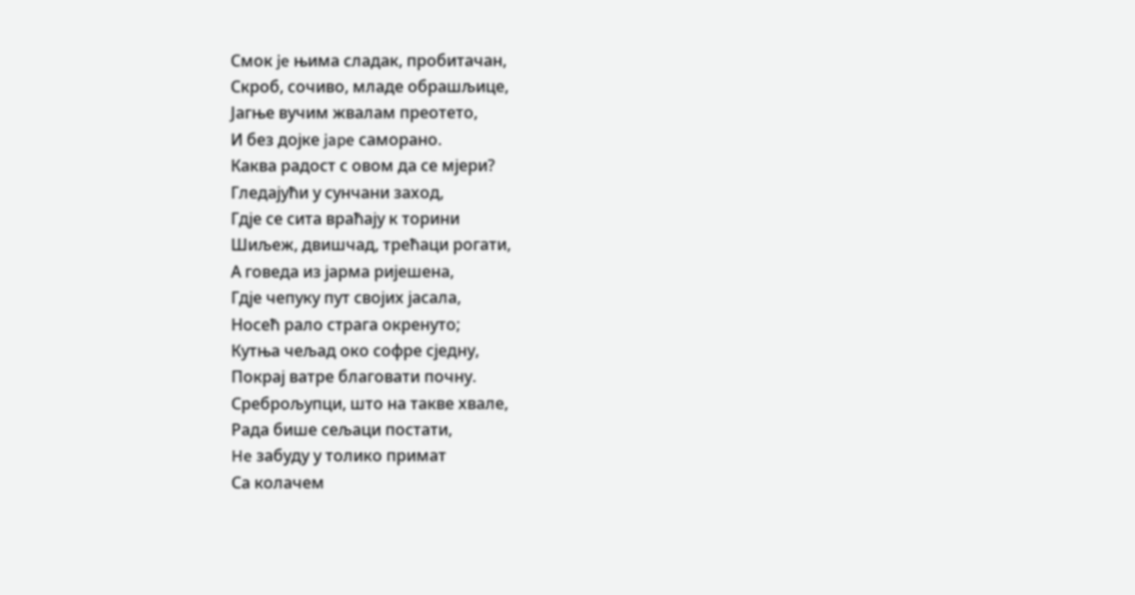Смок je њима сладак, пробитачан,
Скроб, сочиво, младе обрашљице,
Јагње вучим жвалам преотето,
И без дојке jape саморано.
Каква радост с овом да се мјери?
Гледајући у сунчани заход,
Гдје се сита враћају к торини
Шиљеж, двишчад, трећаци рогати,
А говеда из јарма ријешена,
Гдје чепуку пут својих јасала,
Носећ рало страга окренуто;
Кутња чељад око софре сједну,
Покрај ватре благовати почну.
Среброљупци, што на такве хвале,
Рада бише сељаци постати,
He забуду у толико примат
Са колачем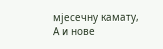мјесечну камату,
А и нове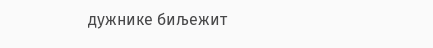дужнике биљежит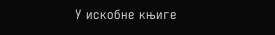У искобне књиге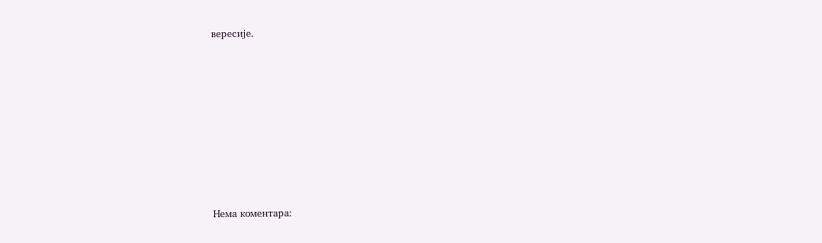вересије.











Нема коментара: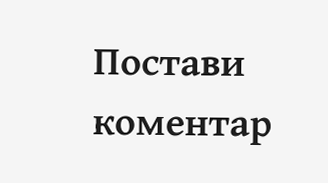Постави коментар